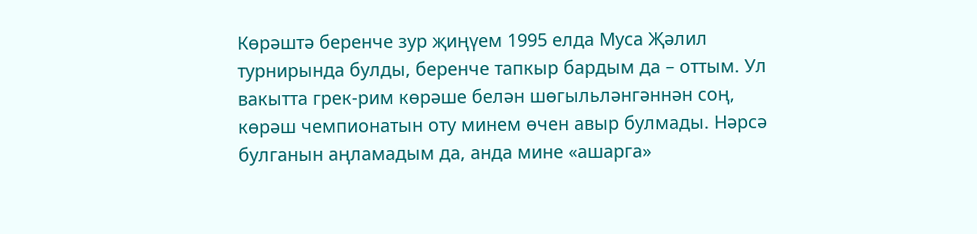Көрәштә беренче зур җиңүем 1995 елда Муса Җәлил турнирында булды, беренче тапкыр бардым да – оттым. Ул вакытта грек-рим көрәше белән шөгыльләнгәннән соң, көрәш чемпионатын оту минем өчен авыр булмады. Нәрсә булганын аңламадым да, анда мине «ашарга»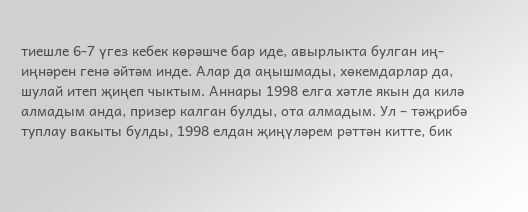тиешле 6-7 үгез кебек көрәшче бар иде, авырлыкта булган иң-иңнәрен генә әйтәм инде. Алар да аңышмады, хөкемдарлар да, шулай итеп җиңеп чыктым. Аннары 1998 елга хәтле якын да килә алмадым анда, призер калган булды, ота алмадым. Ул – тәҗрибә туплау вакыты булды, 1998 елдан җиңүләрем рәттән китте, бик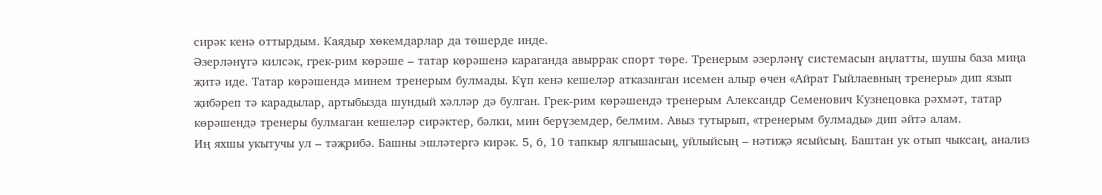сирәк кенә оттырдым. Каядыр хөкемдарлар да төшерде инде.
Әзерләнүгә килсәк, грек-рим көрәше – татар көрәшенә караганда авыррак спорт төре. Тренерым әзерләнү системасын аңлатты, шушы база миңа җитә иде. Татар көрәшендә минем тренерым булмады. Күп кенә кешеләр атказанган исемен алыр өчен «Айрат Гыйлаевның тренеры» дип язып җибәреп тә карадылар, артыбызда шундый хәлләр дә булган. Грек-рим көрәшендә тренерым Александр Семенович Кузнецовка рәхмәт, татар көрәшендә тренеры булмаган кешеләр сирәктер, бәлки, мин берүземдер, белмим. Авыз тутырып, «тренерым булмады» дип әйтә алам.
Иң яхшы укытучы ул – тәҗрибә. Башны эшләтергә кирәк. 5, 6, 10 тапкыр ялгышасың, уйлыйсың – нәтиҗә ясыйсың. Баштан ук отып чыксаң, анализ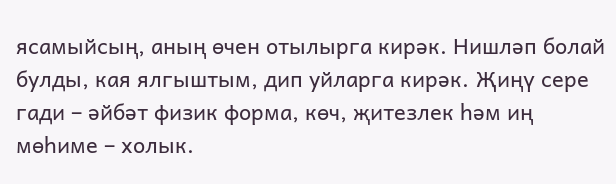ясамыйсың, аның өчен отылырга кирәк. Нишләп болай булды, кая ялгыштым, дип уйларга кирәк. Җиңү сере гади – әйбәт физик форма, көч, җитезлек һәм иң мөһиме – холык.